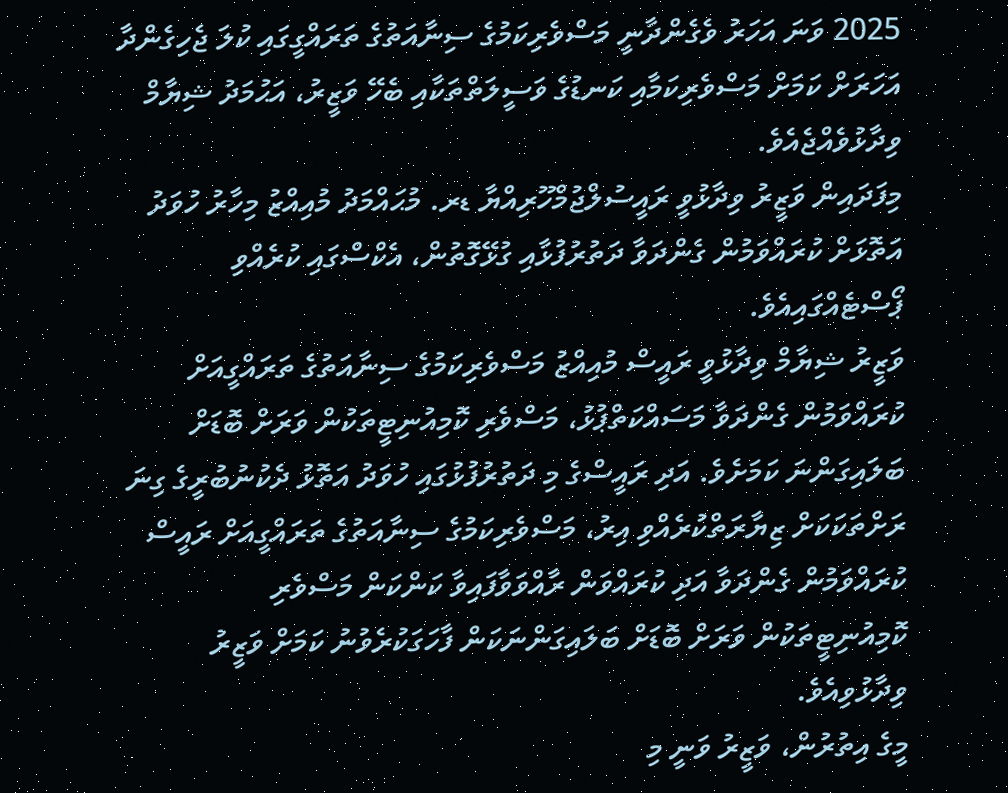2025 ވަނަ އަހަރު ވެގެންދާނީ މަސްވެރިކަމުގެ ސިނާއަތުގެ ތަރައްގީގައި ކުލަ ޖެހިގެންދާ އަހަރަށް ކަމަށް މަސްވެރިކަމާއި ކަނޑުގެ ވަސީލަތްތަކާއި ބެހޭ ވަޒީރު، އަޙުމަދު ޝިޔާމް ވިދާޅުވެއްޖެއެވެ.
މިފަދައިން ވަޒީރު ވިދާޅުވީ ރައީސުލްޖުމްހޫރިއްޔާ ޑރ. މުޙައްމަދު މުއިއްޒު މިހާރު ހުވަދު އަތޮޅަށް ކުރައްވަމުން ގެންދަވާ ދަތުރުފުޅާއި ގުޅޭގޮތުން، އެކްސްގައި ކުރެއްވި ޕޯސްޓެއްގައިއެވެ.
ވަޒީރު ޝިޔާމް ވިދާޅުވީ ރައީސް މުއިއްޒު މަސްވެރިކަމުގެ ސިނާއަތުގެ ތަރައްގީއަށް ކުރައްވަމުން ގެންދަވާ މަސައްކަތްޕުޅު، މަސްވެރި ކޮމިއުނިޓީތަކުން ވަރަށް ބޮޑަށް ބަލައިގަންނަ ކަމަށެވެ. އަދި ރައީސްގެ މި ދަތުރުފުޅުގައި ހުވަދު އަތޮޅު ދެކުނުބުރީގެ ގިނަ ރަށްތަކަކަށް ޒިޔާރަތްކުރެއްވި އިރު، މަސްވެރިކަމުގެ ސިނާއަތުގެ ތަރައްގީއަށް ރައީސް ކުރައްވަމުން ގެންދަވާ އަދި ކުރައްވަން ރާއްވަވާފައިވާ ކަންކަން މަސްވެރި ކޮމިއުނިޓީތަކުން ވަރަށް ބޮޑަށް ބަލައިގަންނަކަން ފާހަގަކުރެވުނު ކަމަށް ވަޒީރު ވިދާޅުވިއެވެ.
މީގެ އިތުރުން، ވަޒީރު ވަނީ މި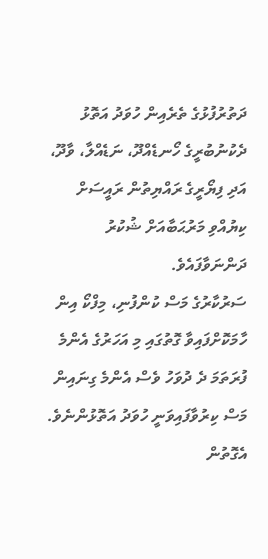ދަތުރުފުޅުގެ ތެރެއިން ހުވަދު އަތޮޅު ދެކުނުބުރީގެ ހޯނޑެއްދޫ، ނަޑެއްލާ، ވާދޫ، އަދި ފިޔޯރީގެ ރައްޔިތުން ރައީސަށް ކިޔުއްވި މަރުޙަބާއަށް ޝުކުރު ދަންނަވާފައެވެ.
ސަރުކާރުގެ މަސް ކުންފުނި، މިފްކޯ އިން ހާމަކޮށްފައިވާ ގޮތުގައި މި އަހަރުގެ އެންމެ ފުރަތަމަ ދެ ދުވަހު ވެސް އެންމެ ގިނައިން މަސް ކިރުވާފައިވަނީ ހުވަދު އަތޮޅުންނެވެ. އެގޮތުން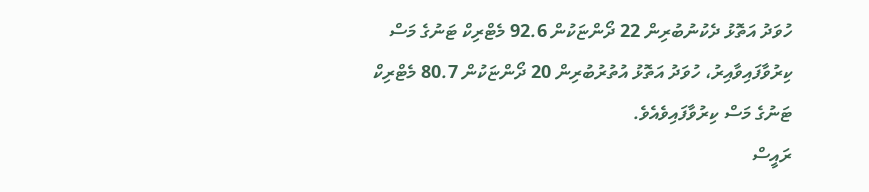ހުވަދު އަތޮޅު ދެކުނުބުރިން 22 ދޯންޏަކުން 92.6 މެޓްރިކް ޓަނުގެ މަސް ކިރުވާފައިވާއިރު، ހުވަދު އަތޮޅު އުތުރުބުރިން 20 ދޯންޏަކުން 80.7 މެޓްރިކް ޓަނުގެ މަސް ކިރުވާފައިވެއެވެ.
ރައީސް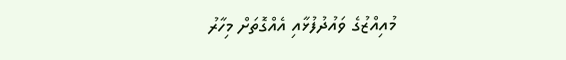މުއިއްޒުގެ ވައުދުފުޅާއި އެއްގޮތަށް މިހާރު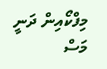މިފްކޯއިން ދަނީ މަސް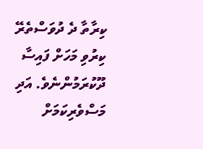ކިރާތާ ދެ ދުވަސްތެރޭ ކިރުވި މަހަށް ފައިސާ ދޫކުރަމުންނެވެ. އަދި މަސްވެރިކަމަށް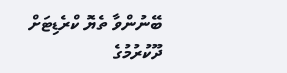ބޭނުންވާ ތެޔޮ ކްރެޑިޓަށް ދޫކުރުމުގެ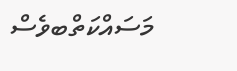މަސައްކަތްބވެސް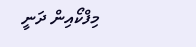މިފްކޯއިން ދަނީ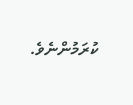ކުރަމުންނެވެ.